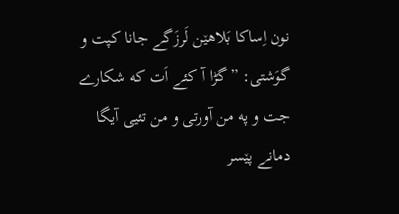نون اِساکا بَلاهێن لَرزَگے جانا کپت و گوَشتی: ”گڑا آ کئے اَت که شکارے جت و په من آورتی و من تئیی آیگا دمانے پێسر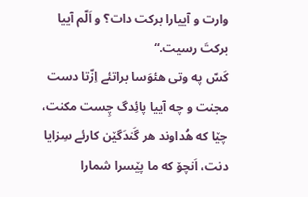وارت و آییارا برکت دات؟ و اَلّم آییا برکتَ رسیت.“
کَسّ په وتی هئوَسا براتئے اِزّتا دست مجنت و چه آییا پائِدگ چِست مکنت، چێا که هُداوند هر گَندَگێن کارئے سِزایا دنت، اَنچۆ که ما پێسرا شمارا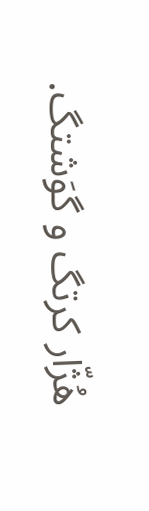هُژّار کرتگ و گوَشتگ.